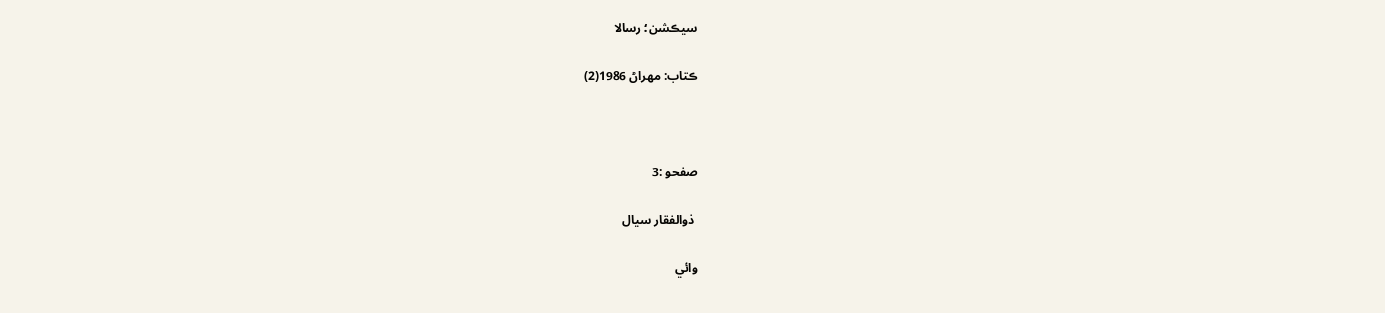سيڪشن؛ رسالا

ڪتاب: مهراڻ 1986(2)



صفحو :3

 ذوالفقار سيال

وائي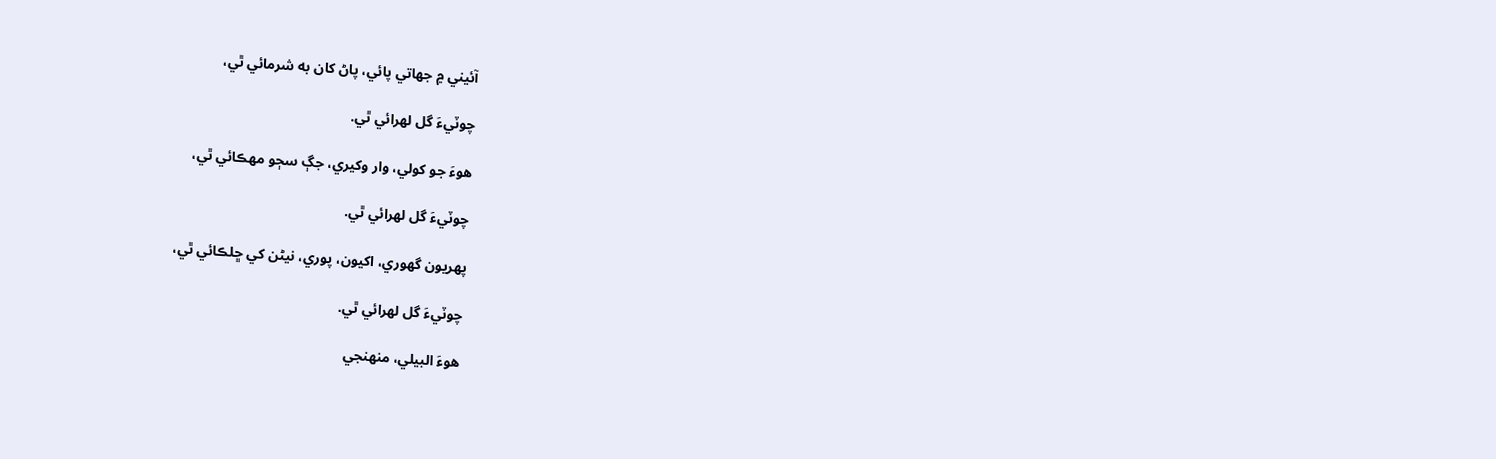آئيني ۾ جهاتي پائي، پاڻ کان به شرمائي ٿي،

چوٽيءَ گل لهرائي ٿي.

هوءَ جو کولي، وار وکيري، جڳ سڄو مهڪائي ٿي،

چوٽيءَ گل لهرائي ٿي.

پهريون گهوري، اکيون، پوري، نيڻن کي ڇلڪائي ٿي،

چوٽيءَ گل لهرائي ٿي.

هوءَ البيلي، منهنجي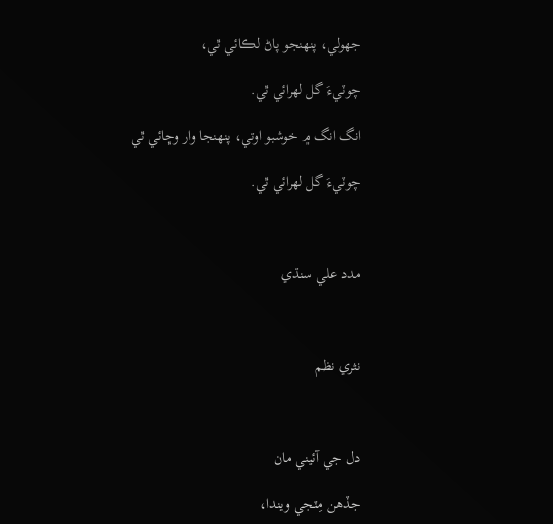جهولي، پنهنجو پاڻ لڪائي ٿي،

چوٽيءَ گل لهرائي ٿي.

انگ انگ ۾ خوشبو اوتي، پنهنجا وار وڇائي ٿي

چوٽيءَ گل لهرائي ٿي.



مدد علي سنڌي



نثري نظم



دل جي آئيني مان

جڏهن مِٽجي ويندا،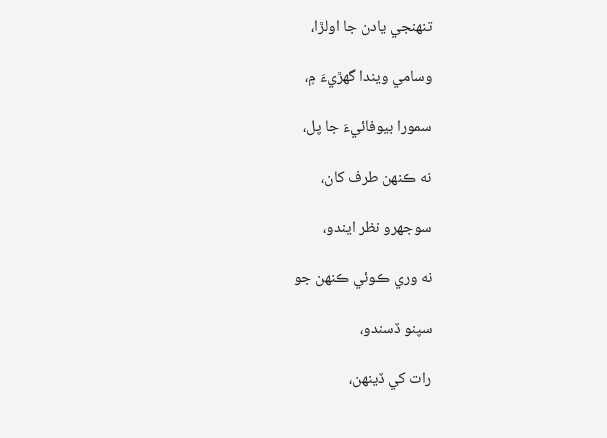تنهنجي يادن جا اولڙا،

وسامي ويندا گهڙيءَ ۾،

سمورا بيوفائيءَ جا پل،

نه ڪنهن طرف کان،

سوجهرو نظر ايندو،

نه وري ڪوئي ڪنهن جو

سپنو ڏسندو،

رات کي ڏينهن،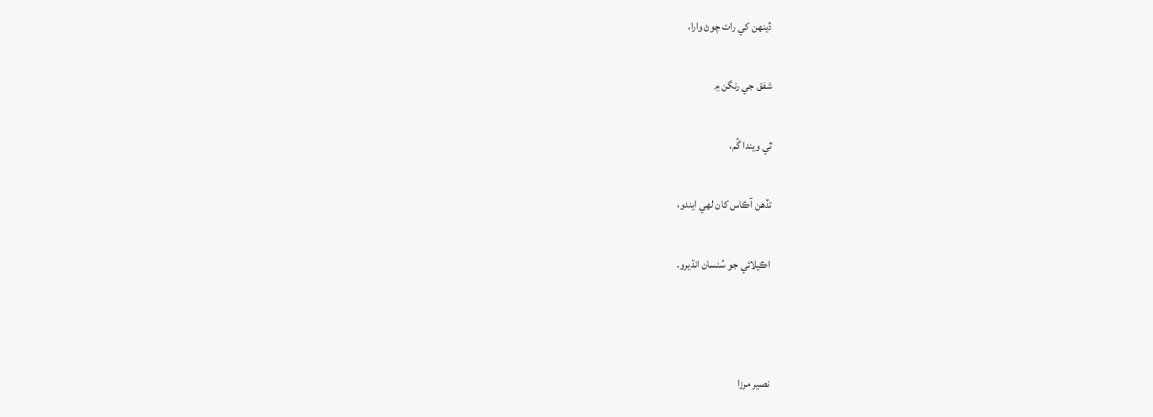ڏينهن کي رات چوڻ وارا،

شفق جي رنگن ۾

ٿي ويندا گُم،

تڏهن آڪاس کان لهي ايندو،

اڪيلائي جو سُنسان انڌيرو.



نصير مرزا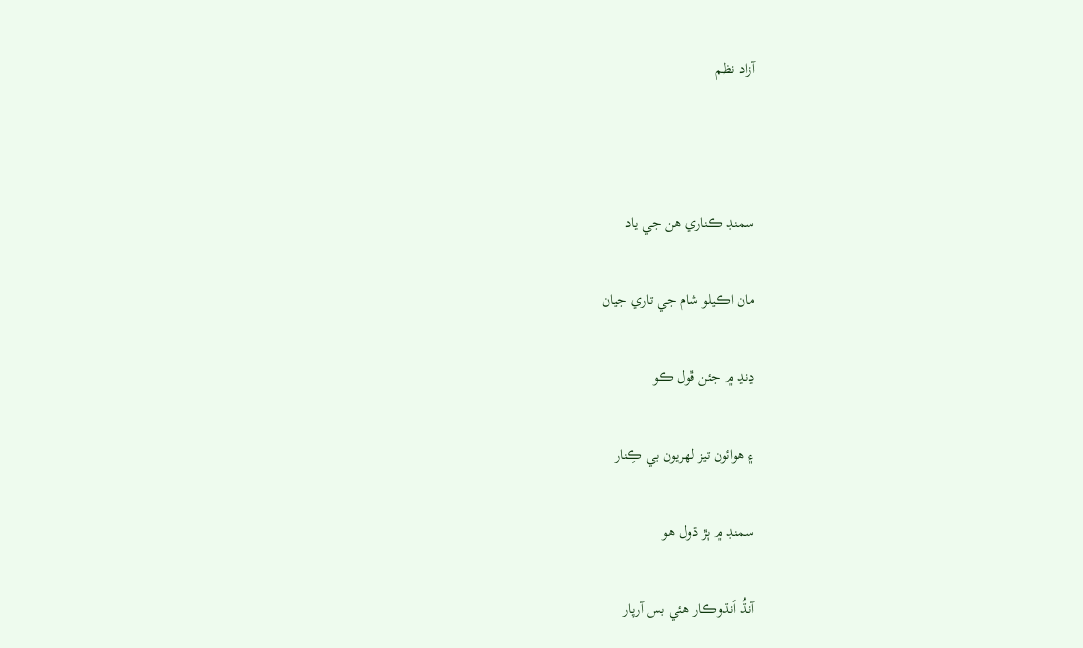آزاد نظم



سمنڊ ڪناري هن جي ياد

مان اڪيلو شام جي تاري جيان

ڍنڍ ۾ جئن ڦول ڪو

۽ هوائون تيز لهريون بي ڪِنار

سمنڊ ۾ ٻڙ ڌول هو

آنڌُ اَنڌوڪار هئي بس آرپار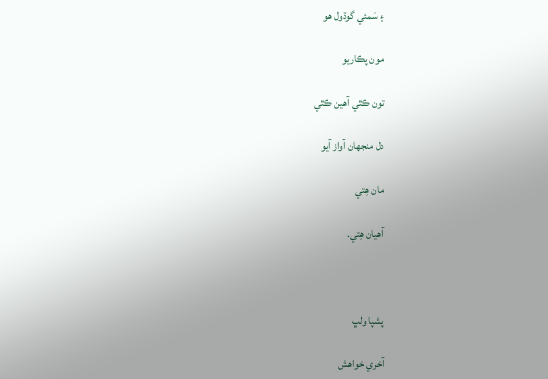۽ سَمئي گوڌول هو

مون پڪاريو

تون ڪٿي آهين ڪٿي

دل منجهان آواز آيو

مان هِتي

آهيان هِتي.



پشپا ولڀ

آخري خواهش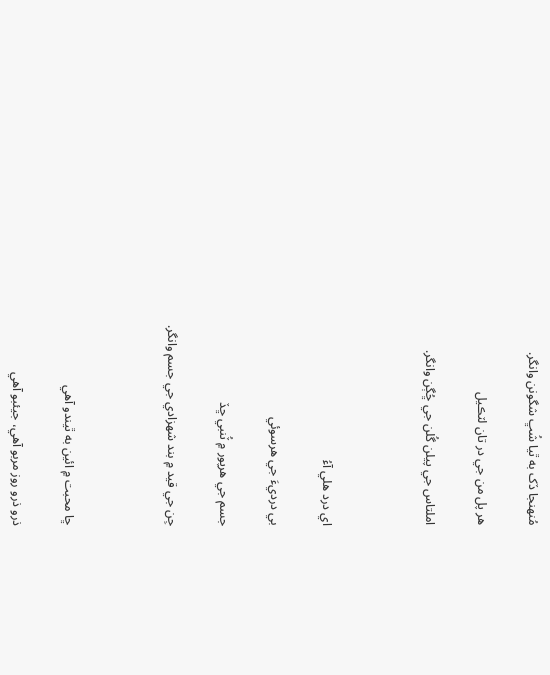مُنهنجا ڏک به ٿيا شُڀ شگونن وانگر.

هر پل من جي در تان لٽڪيل

املتاس جي پيلن گُلن جي ڇُڳن وانگر.



اي درد هلي آءُ

بي درديءَ جي هرسوئي

جسم جي هرپور ۾ ٽُنبي ڇڏ

جِن جي قيد ۾ بند شهزادي جي جسم وانگر.



ڇا محبت ۾ ائين به ٿيندو آهي

ذرو ذرو روز مربو آهي، جيئبو آهي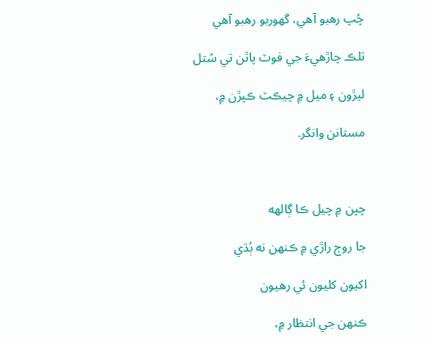چُپ رهبو آهي، گهوربو رهبو آهي

تلڪ چاڙهيءَ جي فوٽ پاٿن تي سُتل

ليڙون ۽ ميل ۾ چيڪٽ ڪپڙن ۾،

مستانن وانگر.



چپن ۾ چيل ڪا ڳالهه

جا روڄ راڙي ۾ ڪنهن نه ٻُڌي

اکيون کليون ئي رهيون

ڪنهن جي انتظار ۾،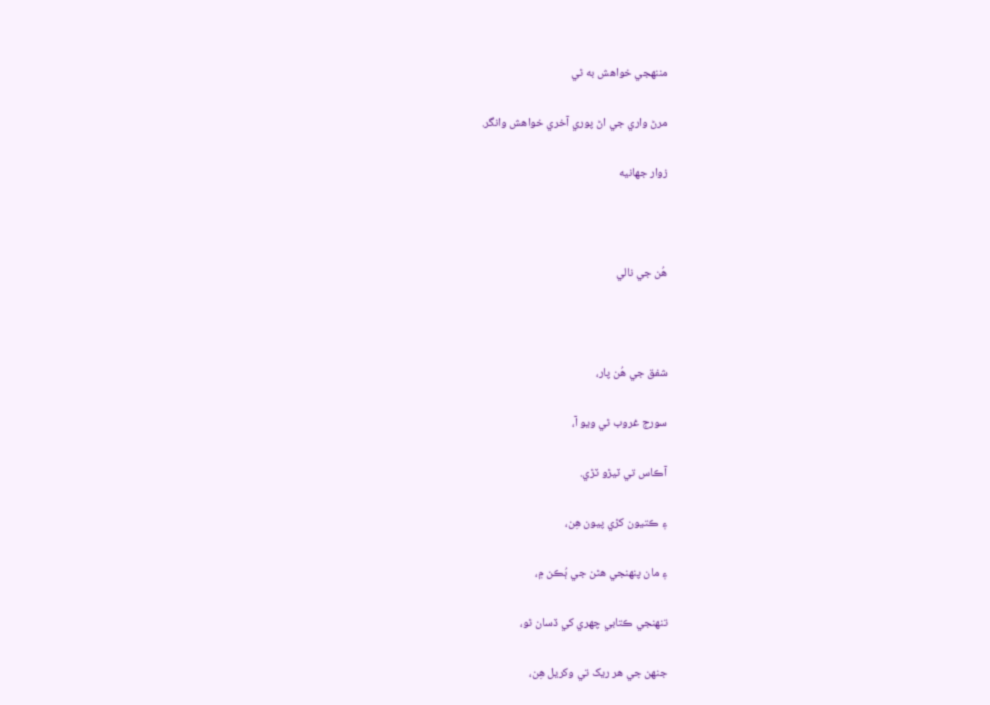مننهجي خواهش به ٿي

مرڻ واري جي اڻ پوري آخري خواهش وانگر.

زوار جهانيه



هُن جي نالي



شفق جي هُن پار،

سورج غروب ٿي ويو آ،

آڪاس تي ٽيڙو ٽڙي.

۽ ڪتيون کڙي پيون هِن،

۽ مان پنهنجي هٿن جي ٻُڪن ۾،

تنهنجي ڪتابي چهري کي ڏسان ٿو،

جنهن جي هر ريک تي وکريل هِن،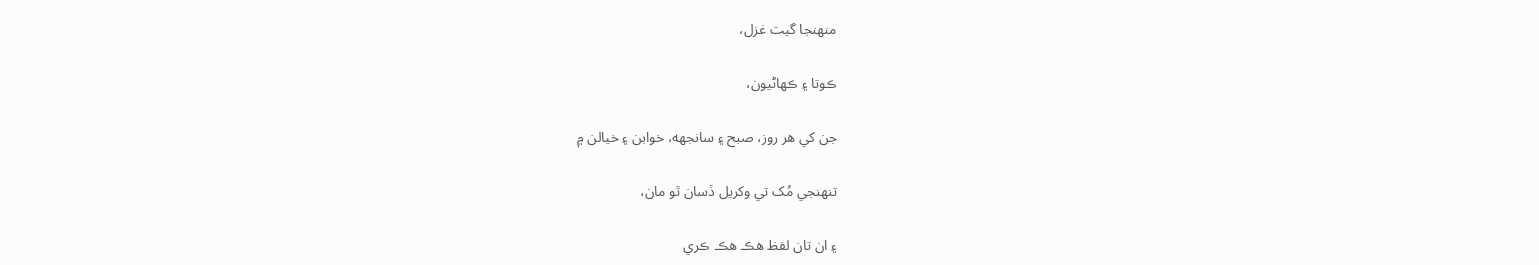منهنجا گيت غزل،

ڪوتا ۽ ڪهاڻيون،

جن کي هر روز، صبح ۽ سانجهه، خوابن ۽ خيالن ۾

تنهنجي مُک تي وکريل ڏسان ٿو مان،

۽ ان تان لفظ هڪ هڪ ڪري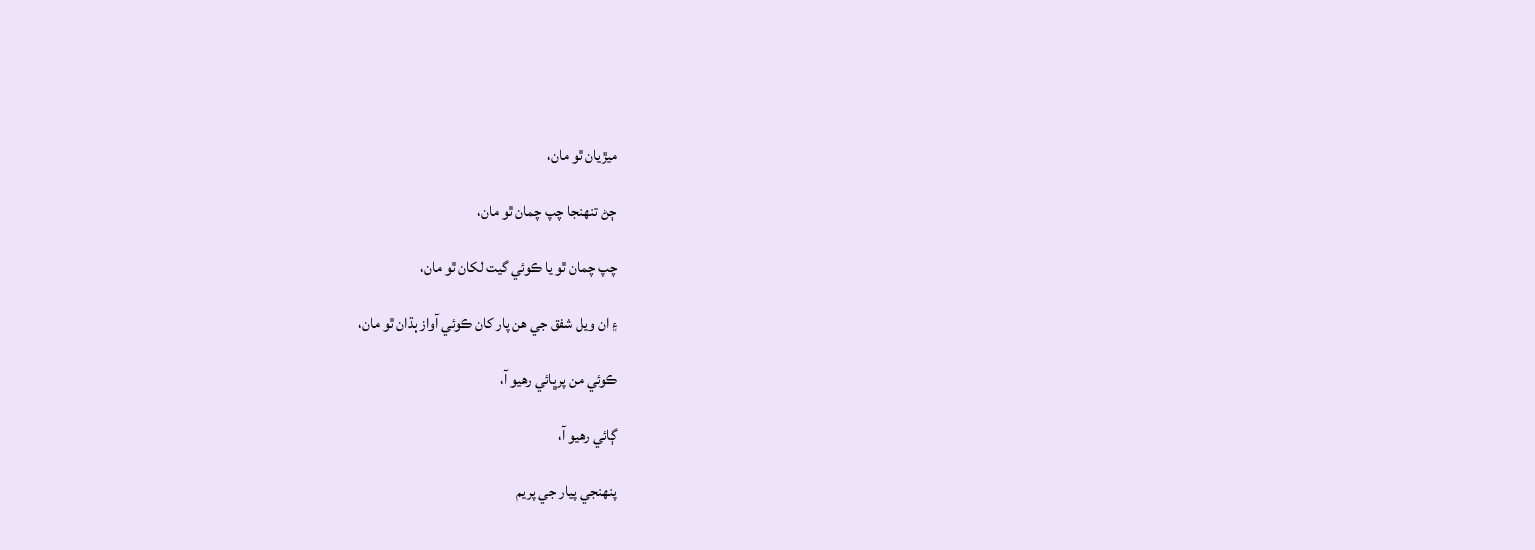ميڙيان ٿو مان،

ڄڻ تنهنجا چپ چمان ٿو مان،

چپ چمان ٿو يا ڪوئي گيت لکان ٿو مان،

۽ ان ويل شفق جي هن پار کان ڪوئي آواز ٻڌان ٿو مان،

ڪوئي من پرڀائي رهيو آ،

ڳائي رهيو آ،

پنهنجي پيار جي پريم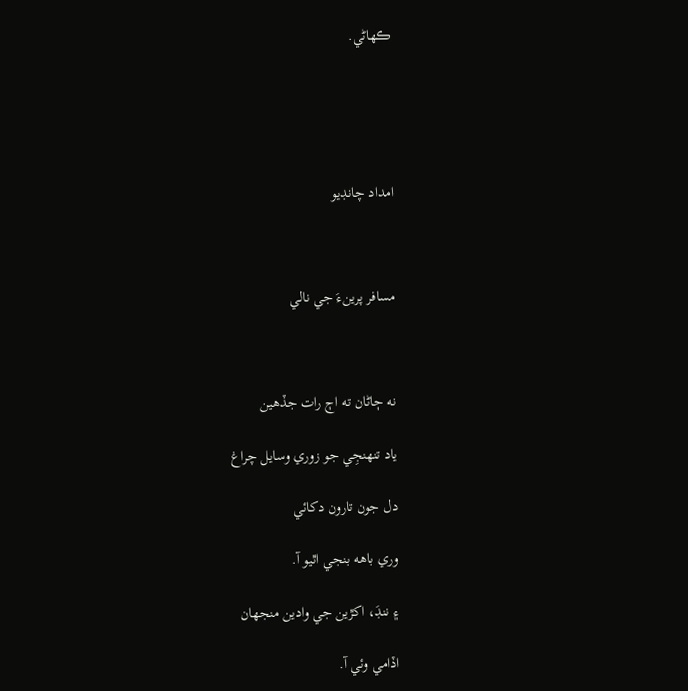ڪهاڻي.





امداد چانڊيو



مسافر پرينءَ جي نالي



نه ڄاڻان ته اڄ رات جڏهين

ياد تنهنجِي جو زوري وسايل چراغ

دل جون تارون دکائي

وري باهه بنجي اٿيو آ.

۽ ننڊَ، اکڙين جي وادين منجهان

اڏامي وئي آ.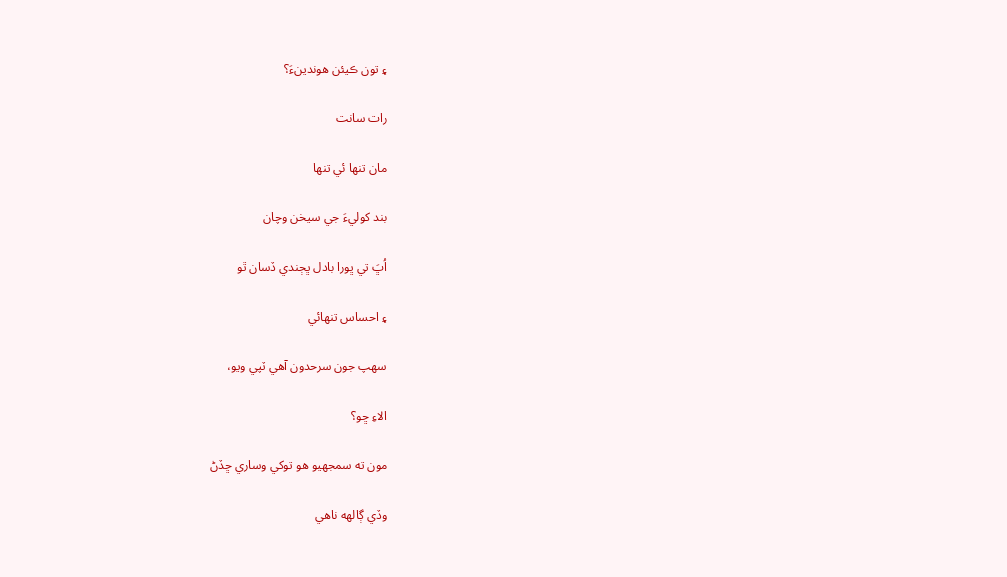۽ تون ڪيئن هوندينءَ؟

رات سانت

مان تنها ئي تنها

بند کوليءَ جي سيخن وچان

اُڀَ تي ڀورا بادل ڀڄندي ڏسان ٿو

۽ احساس تنهائي

سهپ جون سرحدون آهي ٽپي ويو،

الاءِ ڇو؟

مون ته سمجهيو هو توکي وساري ڇڏڻ

وڏي ڳالهه ناهي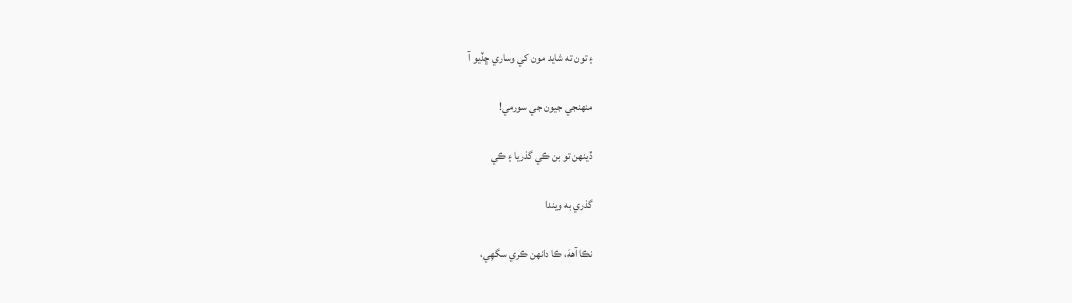۽ تون ته شايد مون کي وساري ڇڏيو آ

منهنجي جيون جي سورمي!

ڏينهن تو بن ڪي گذريا ۽ ڪي

گذري به ويندا

نڪا آههَ، ڪا دانهن ڪري سگهِي،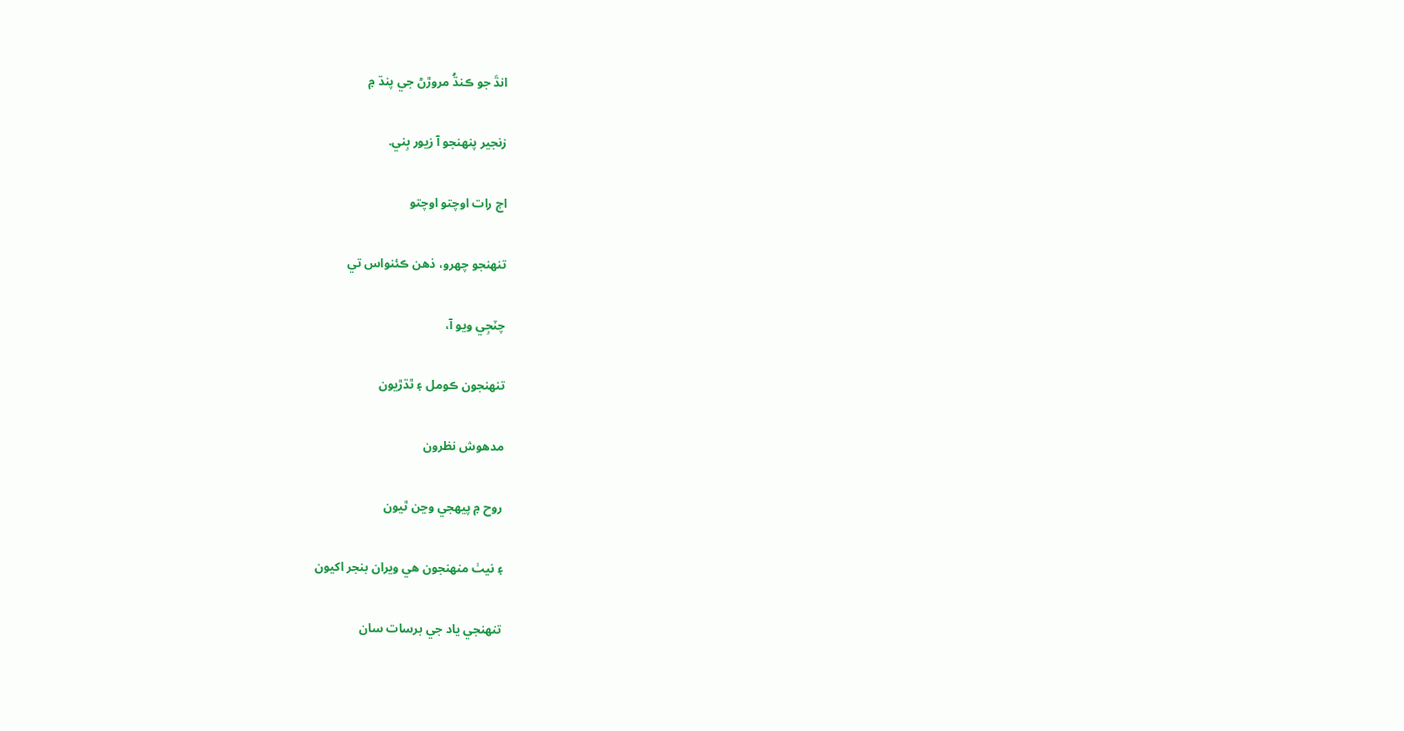انڌَ جو ڪنڌُ مروڙڻ جي پنڌ ۾

زنجير پنهنجو آ زيور بِني.

اڄ رات اوچتو اوچتو

تنهنجو چهرو، ذهن ڪئنواس تي

چٽجِي ويو آ،

تنهنجون ڪومل ۽ ٿڌڙيون

مدهوش نظرون

روح ۾ پيهجي وڃن ٿيون

۽ نيٺ منهنجون هي ويران بنجر اکيون

تنهنجي ياد جي برسات سان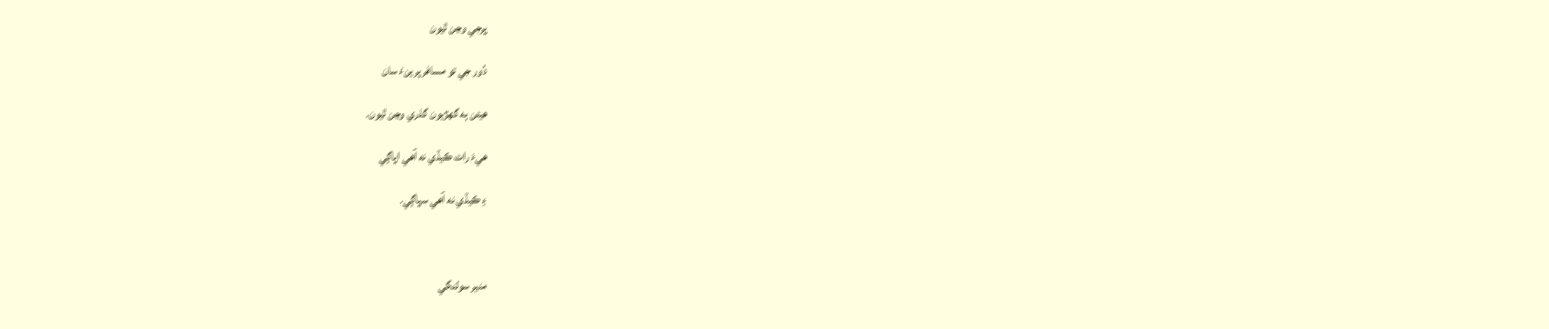ڀرجي وڃن ٿيون

دُور جي تو مسافر پرينءَ سان

هيئن ٻه گهڙيون گذري وڃن ٿيون.

هيءَ رات ڪيڏي نه آهي اڀاڳي

۽ ڪيڏي نه آهي سڀاڳي.



منير سولنگي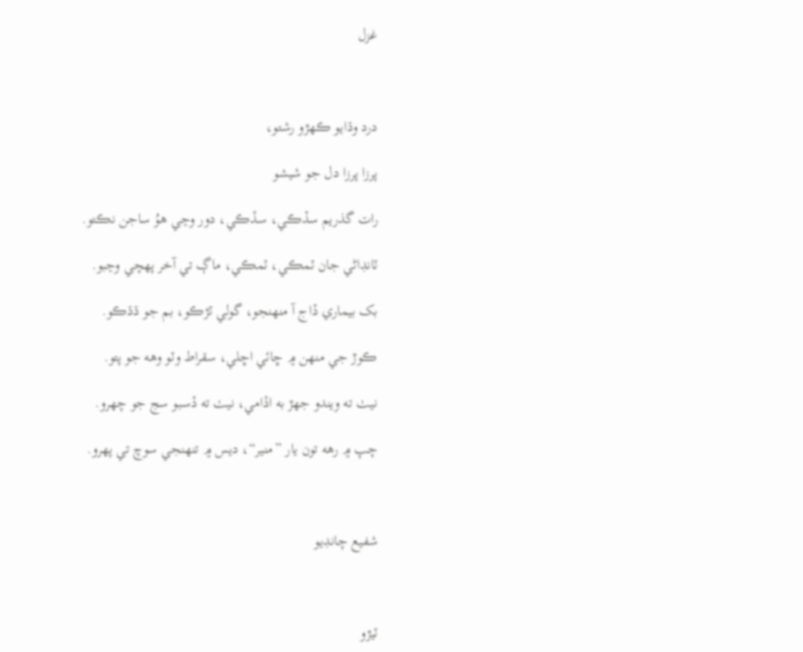غزل



درد وڌايو ڪهڙو رشتو،

پرزا پرزا دل جو شيشو

رات گذريم سڏڪي، سڏڪي، دور وڃي هوُ ساجن نڪتو.

ٽانڊاڻي جان ٽمڪي، ٽمڪي، ماڳ تي آخر پهچي وڃبو.

بک بيماري ڏاج آ منهنجو، گولي ٽڙڪو، بم جو ڌڌڪو.

ڪوڙ جي منهن ۾ ڇائي اڇلي، سقراط وٽو وهه جو پتو.

نيٺ ته ويندو جهڙ به اڏامي، نيٺ ته ڏسبو سج جو چهرو.

چپ ۾ رهه تون يار ”منير“، ديس ۾ تنهنجي سوچ تي پهرو.



شفيع چانڊيو



ٽيڙو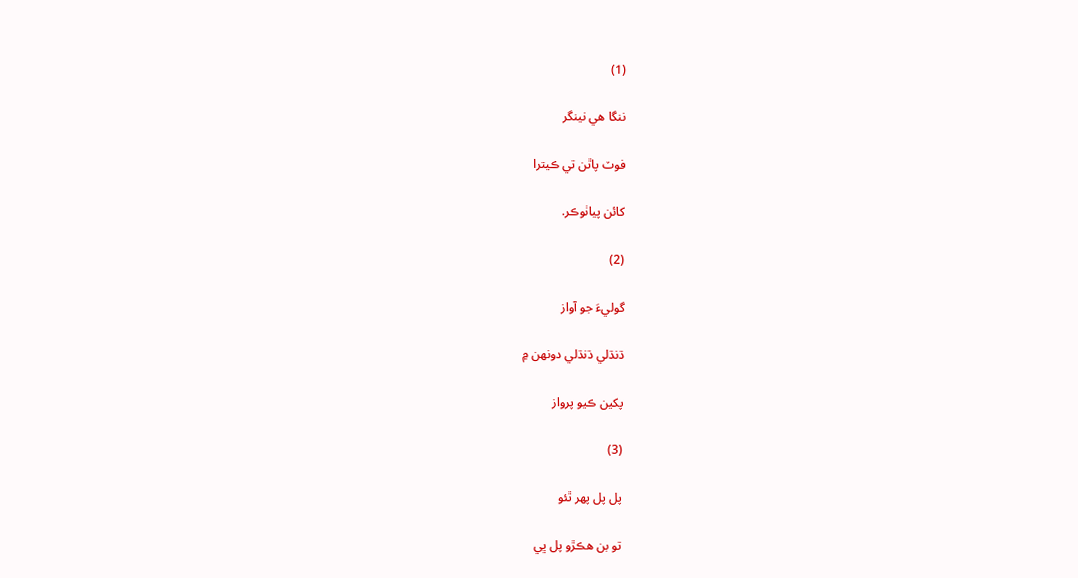(1)

ننگا هي نينگر

فوٽ پاٿن تي ڪيترا

کائن پياٺوڪر.

(2)

گوليءَ جو آواز

ڌنڌلي ڌنڌلي دونهن ۾

پکين ڪيو پرواز

(3)

پل پل پهر ٿئو

تو بن هڪڙو پل ڀي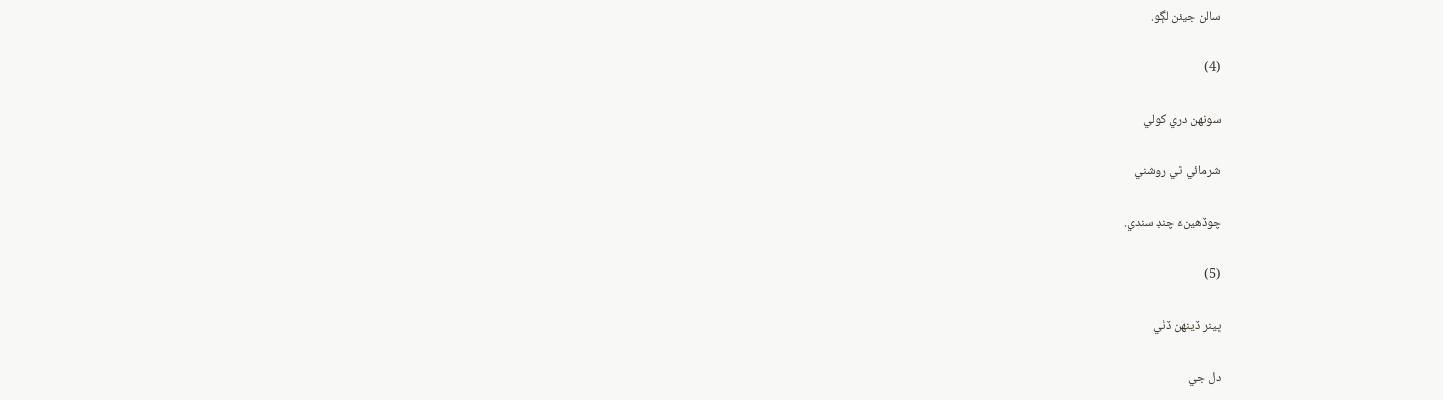سالن جيئن لڳو.

(4)

سونهن دري کولي

شرمائي ٿي روشني

چوڏهينءَ چنڊ سندي.

(5)

ڀينر ڏينهن ڏٺي

دل جي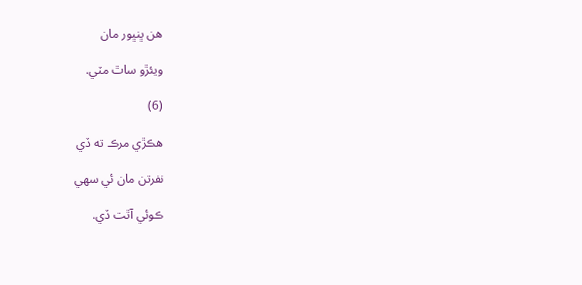هن ڀنڀور مان

ويئڙو ساٿ مٽي.

(6)

هڪڙي مرڪ ته ڏي

نفرتن مان ئي سهي

ڪوئي آٿت ڏي.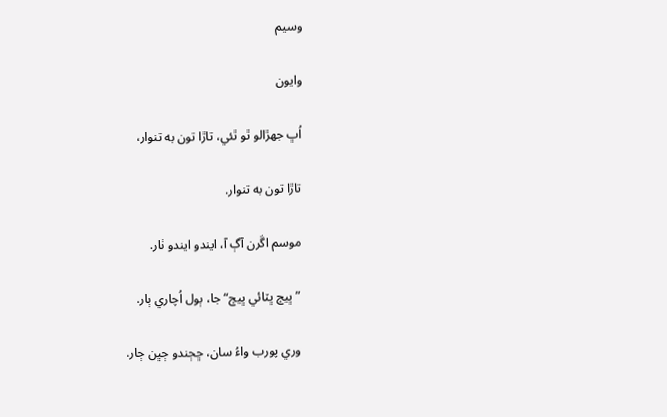وسيم

وايون

اُڀ جهڙالو ٿو ٿئي، تاڙا تون به تنوار،

تاڙا تون به تنوار.

موسم اڱرن آڳ آ، ايندو ايندو ٺار.

”ڀيڄ ڀٽائي ڀيڄ“ جا، ٻول اُچاري ٻار.

وري پورب واءُ سان، ڇڄندو ڄڀن ڄار.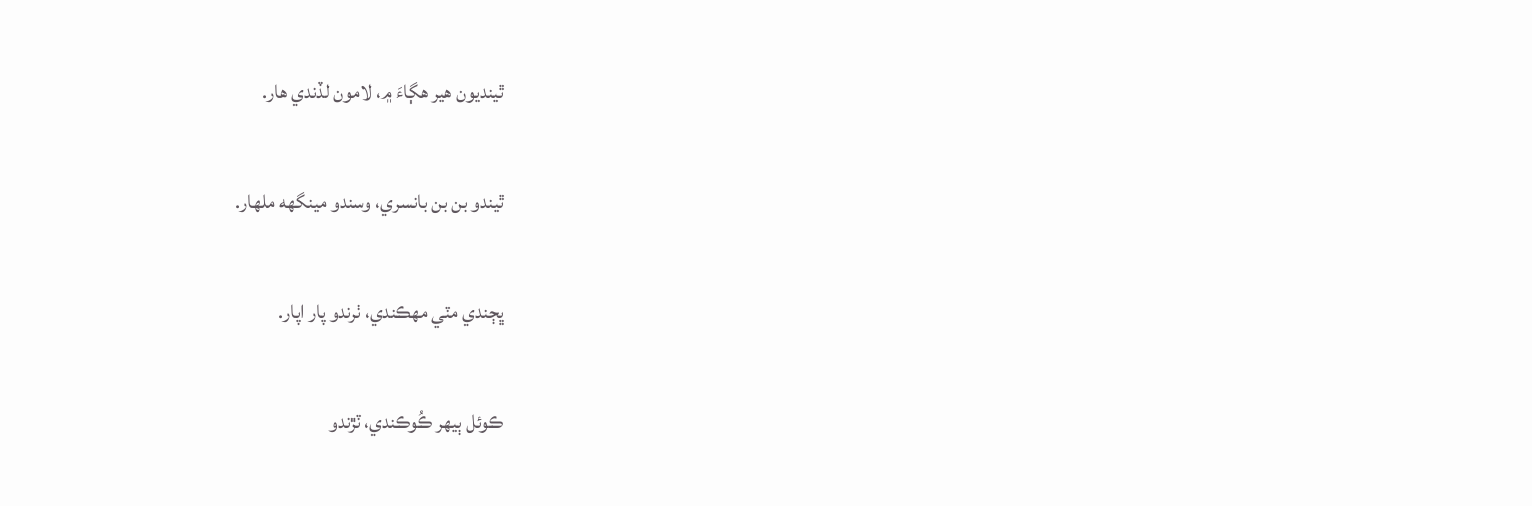ٿينديون هير هڳاءَ ۾، لامون لڏندي هار.

ٿيندو بن بن بانسري، وسندو مينگهه ملهار.

ڀڄندي مٽي مهڪندي، ٺرندو پار اپار.

ڪوئل ٻيهر ڪُوڪندي، ٽڙندو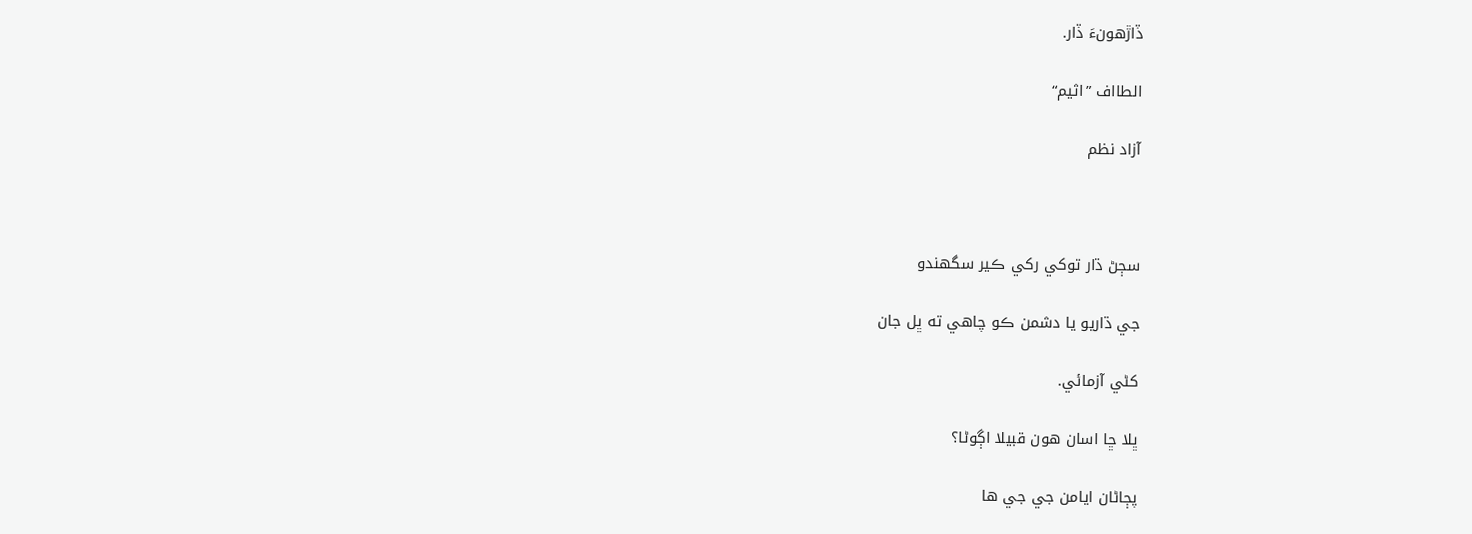ڏاڙهونءَ ڏار.

الطااف ”اثيم“

آزاد نظم



سڄڻ ڌار توکي رکي ڪير سگهندو

جي ڌاريو يا دشمن ڪو چاهي ته ڀل جان

کڻي آزمائي.

ڀلا ڇا اسان هون قبيلا اڳوڻا؟

پڄاڻان ايامن جي جي ها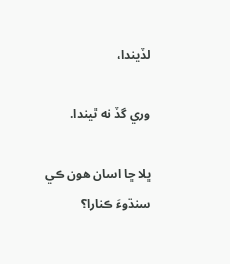لڏيندا،

وري گڏ نه ٿيندا.

ڀلا ڇا اسان هون ڪي سنڌوءَ ڪنارا؟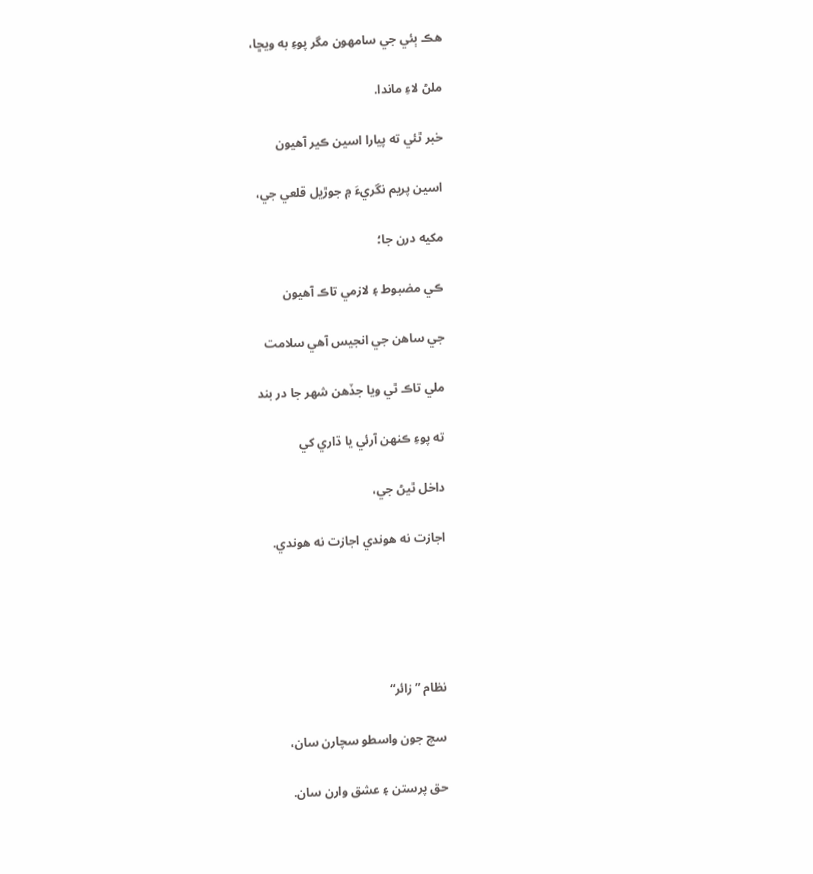هڪ ٻئي جي سامهون مگر پوءِ به ويڇا،

ملڻ لاءِ ماندا.

خبر ٿئي ته پيارا اسين ڪير آهيون

اسين پريم نگريءَ ۾ جوڙيل قلعي جي،

مکيه درن جا؛

ڪي مضبوط ۽ لازمي تاڪ آهيون

جي ساهن جي انجيس آهي سلامت

ملي تاڪ ٿي ويا جڏهن شهر جا در بند

ته پوءِ ڪنهن آرئي يا ڌاري کي

داخل ٿيڻ جي،

اجازت نه هوندي اجازت نه هوندي.





نظام ”زائر“

سچ جون واسطو سچارن سان،

حق پرستن ۽ عشق وارن سان.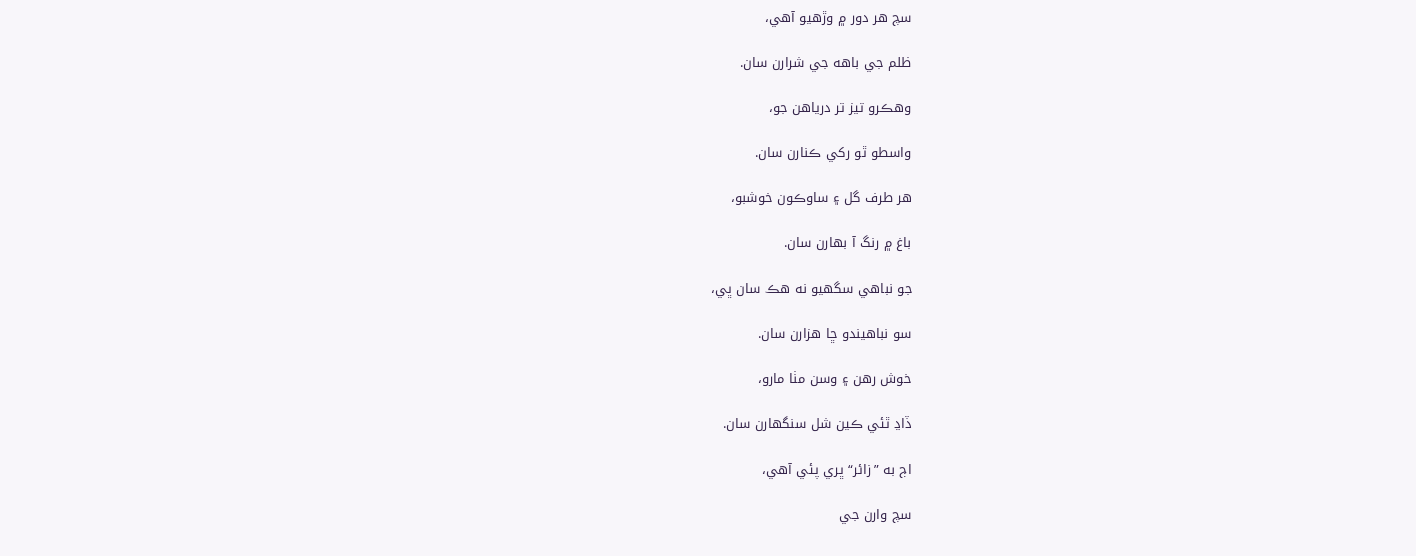سچ هر دور ۾ وڙهيو آهي،

ظلم جي باهه جي شرارن سان.

وهڪرو تيز تر درياهن جو،

واسطو ٿو رکي ڪنارن سان.

هر طرف گل ۽ ساوڪون خوشبو،

باغ ۾ رنگ آ بهارن سان.

جو نباهي سگهيو نه هڪ سان ڀي،

سو نباهيندو ڇا هزارن سان.

خوش رهن ۽ وسن مٺا مارو،

ڏاڍ ٿئي ڪين شل سنگهارن سان.

اڄ به ”زائر“ ڀري پئي آهي،

سچ وارن جي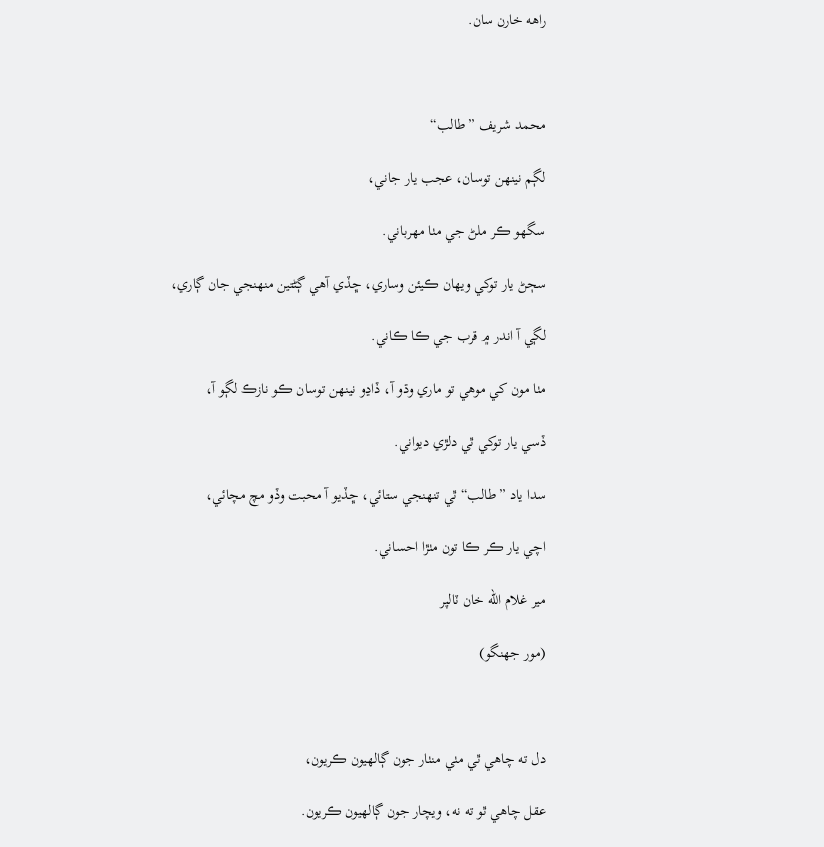راهه خارن سان.



محمد شريف ”طالب“

لڳم نينهن توسان، عجب يار جاني،

سگهو ڪر ملڻ جي مٺا مهرباني.

سڄڻ يار توکي ويهان ڪيئن وساري، ڇڏي آهي ڳڻتين منهنجي جان ڳاري،

لڳي آ اندر ۾ قرب جي ڪا ڪاني.

مٺا مون کي موهي تو ماري وڌو آ، ڏاڍو نينهن توسان ڪو نازڪ لڳو آ،

ڏسي يار توکي ٿي دلڙي ديواني.

سدا ياد ”طالب“ ٿي تنهنجي ستائي، ڇڏيو آ محبت وڏو مچ مچائي،

اچي يار ڪر ڪا تون مٺڙا احساني.

مير غلام الله خان ٽالپر

(مور جهنگو)



دل ته چاهي ٿي مٺي منٺار جون ڳالهيون ڪريون،

عقل چاهي ٿو ته نه، ويچار جون ڳالهيون ڪريون.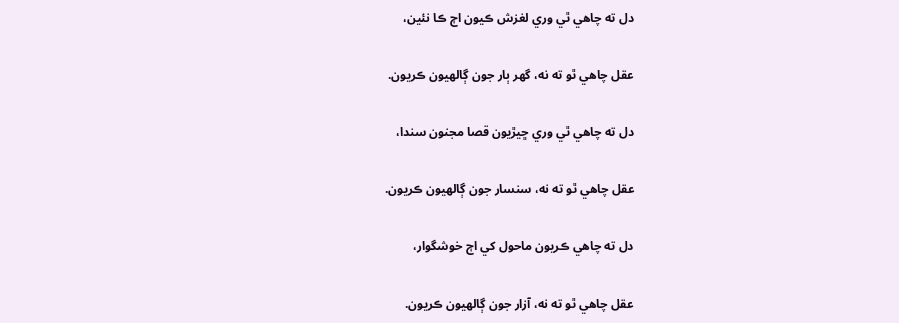دل ته چاهي ٿي وري لغزش ڪيون اڄ ڪا نئين،

عقل چاهي ٿو ته نه، گهر ٻار جون ڳالهيون ڪريون.

دل ته چاهي ٿي وري ڇيڙيون قصا مجنون سندا،

عقل چاهي ٿو ته نه، سنسار جون ڳالهيون ڪريون.

دل ته چاهي ڪريون ماحول کي اڄ خوشگوار،

عقل چاهي ٿو ته نه، آزار جون ڳالهيون ڪريون.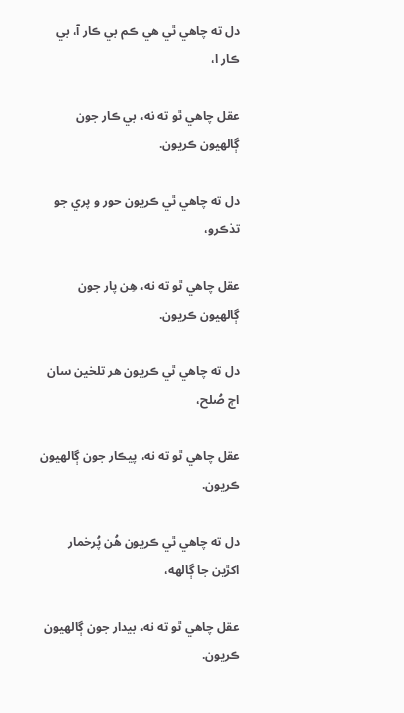دل ته چاهي ٿي هي ڪم بي ڪار آ، بي ڪار ا،

عقل چاهي ٿو ته نه، بي ڪار جون ڳالهيون ڪريون.

دل ته چاهي ٿي ڪريون حور و پري جو تذڪرو،

عقل چاهي ٿو ته نه، هِن پار جون ڳالهيون ڪريون.

دل ته چاهي ٿي ڪريون هر تلخين سان اڄ صُلح،

عقل چاهي ٿو ته نه، پيڪار جون ڳالهيون ڪريون.

دل ته چاهي ٿي ڪريون هُن پُرخمار اکڙين جا ڳالهه،

عقل چاهي ٿو ته نه، بيدار جون ڳالهيون ڪريون.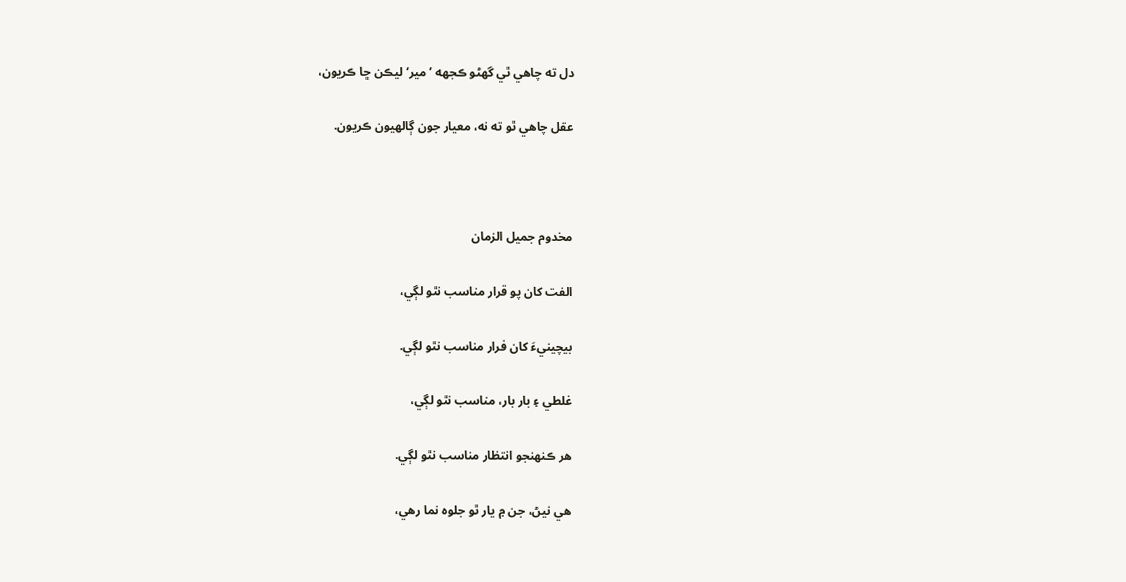دل ته چاهي ٿي گهڻو ڪجهه ’مير‘ ليڪن ڇا ڪريون،

عقل چاهي ٿو ته نه، معيار جون ڳالهيون ڪريون.



مخدوم جميل الزمان

الفت کان پو قرار مناسب نٿو لڳي،

بيچينيءَ کان فرار مناسب نٿو لڳي.

غلطي ۽ بار بار، مناسب نٿو لڳي،

هر ڪنهنجو انتظار مناسب نٿو لڳي.

هي نيڻ، جن ۾ يار ٿو جلوه نما رهي،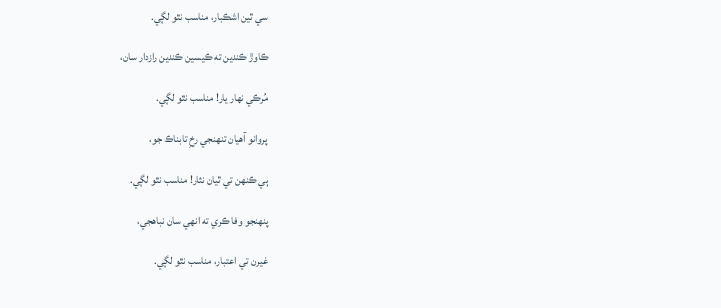سي ٿين اشڪبار، مناسب نٿو لڳي.

ڪاوڙ ڪندين ته ڪيسين ڪندين رازدار سان،

مُرڪي نهار يار! مناسب نٿو لڳي.

پروانو آهيان تنهنجي رخِ تابناڪ جو،

ٻي ڪنهن تي ٿيان نثار! مناسب نٿو لڳي.

پنهنجو وفا ڪري ته انهي سان نباهجي،

غيرن تي اعتبار، مناسب نٿو لڳي.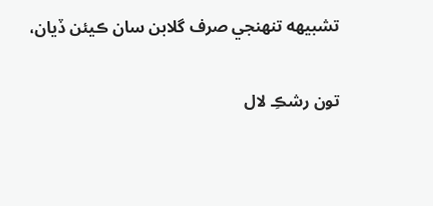تشبيهه تنهنجي صرف گلابن سان ڪيئن ڏيان،

تون رشڪِ لال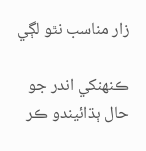زار مناسب نٿو لڳي

ڪنهنکي اندر جو حال ٻڌائيندو ڪر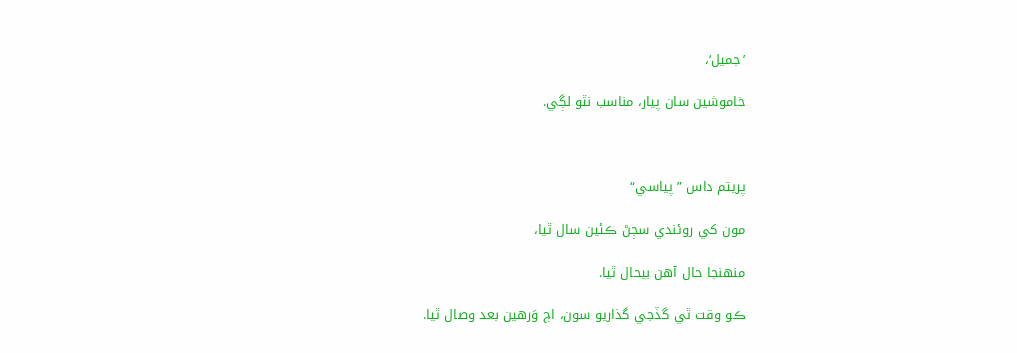’جميل‘،

خاموشين سان پيار، مناسب نٿو لڳي.



پريتم داس ”پياسي“

مون کي روئندي سڄڻ ڪئين سال ٿيا،

منهنجا حال آهن بيحال ٿيا.

ڪو وقت ٿي گڏجي گذاريو سون، اڄ وَرهين بعد وصال ٿيا.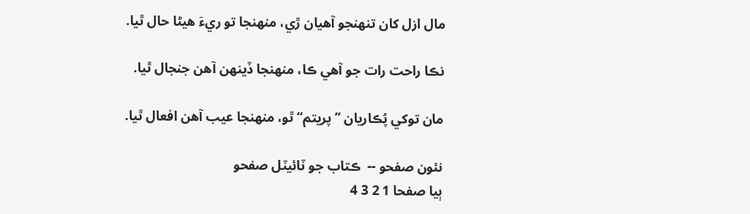مال ازل کان تنهنجو آهيان ڙي، منهنجا تو ريءَ هيڻا حال ٿيا.

نڪا راحت رات جو آهي ڪا، منهنجا ڏينهن آهن جنجال ٿيا.

مان توکي پُڪاريان ”پريتم“ ٿو، منهنجا عيب آهن افعال ٿيا.

نئون صفحو --  ڪتاب جو ٽائيٽل صفحو
ٻيا صفحا 1 2 3 4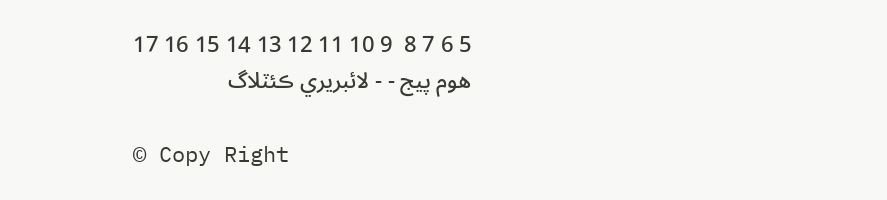5 6 7 8  9 10 11 12 13 14 15 16 17
هوم پيج - - لائبريري ڪئٽلاگ

© Copy Right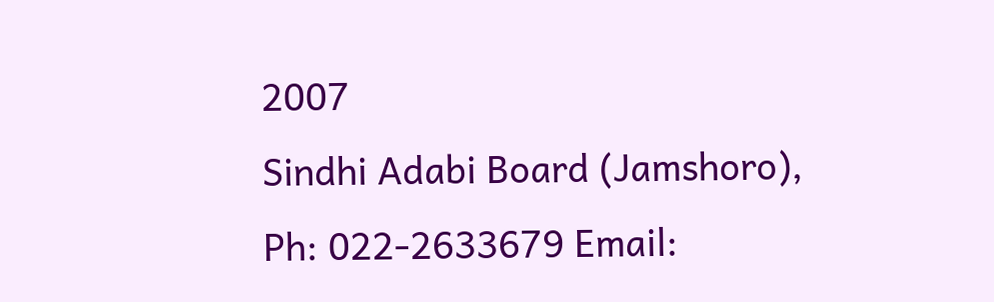2007
Sindhi Adabi Board (Jamshoro),
Ph: 022-2633679 Email: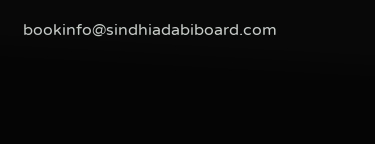bookinfo@sindhiadabiboard.com